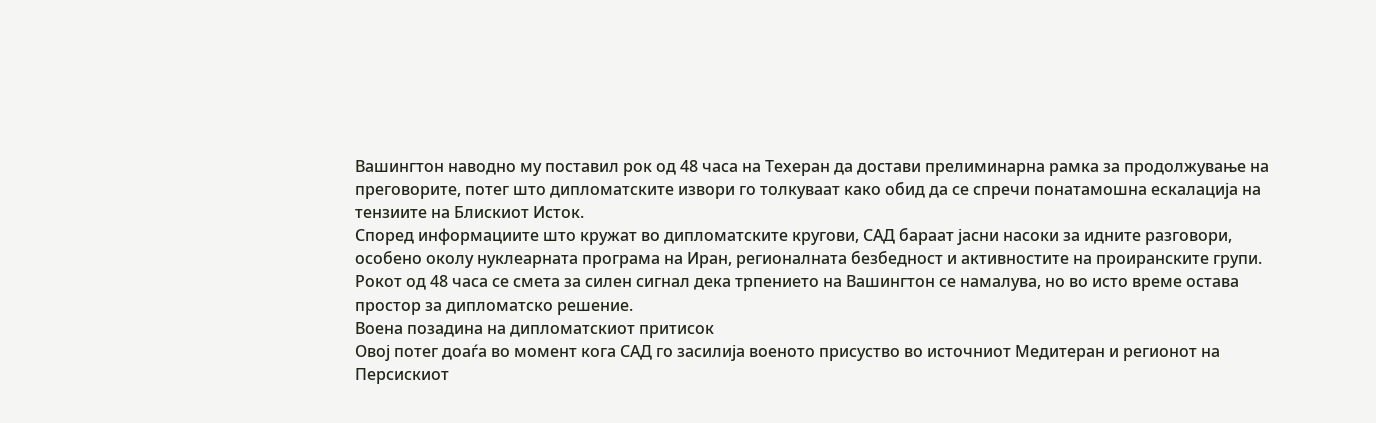Вашингтон наводно му поставил рок од 48 часа на Техеран да достави прелиминарна рамка за продолжување на преговорите, потег што дипломатските извори го толкуваат како обид да се спречи понатамошна ескалација на тензиите на Блискиот Исток.
Според информациите што кружат во дипломатските кругови, САД бараат јасни насоки за идните разговори, особено околу нуклеарната програма на Иран, регионалната безбедност и активностите на проиранските групи. Рокот од 48 часа се смета за силен сигнал дека трпението на Вашингтон се намалува, но во исто време остава простор за дипломатско решение.
Воена позадина на дипломатскиот притисок
Овој потег доаѓа во момент кога САД го засилија военото присуство во источниот Медитеран и регионот на Персискиот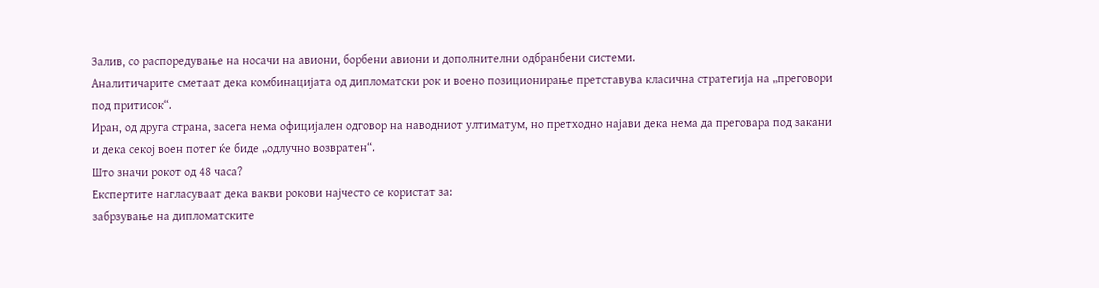Залив, со распоредување на носачи на авиони, борбени авиони и дополнителни одбранбени системи.
Аналитичарите сметаат дека комбинацијата од дипломатски рок и воено позиционирање претставува класична стратегија на „преговори под притисок“.
Иран, од друга страна, засега нема официјален одговор на наводниот ултиматум, но претходно најави дека нема да преговара под закани и дека секој воен потег ќе биде „одлучно возвратен“.
Што значи рокот од 48 часа?
Експертите нагласуваат дека вакви рокови најчесто се користат за:
забрзување на дипломатските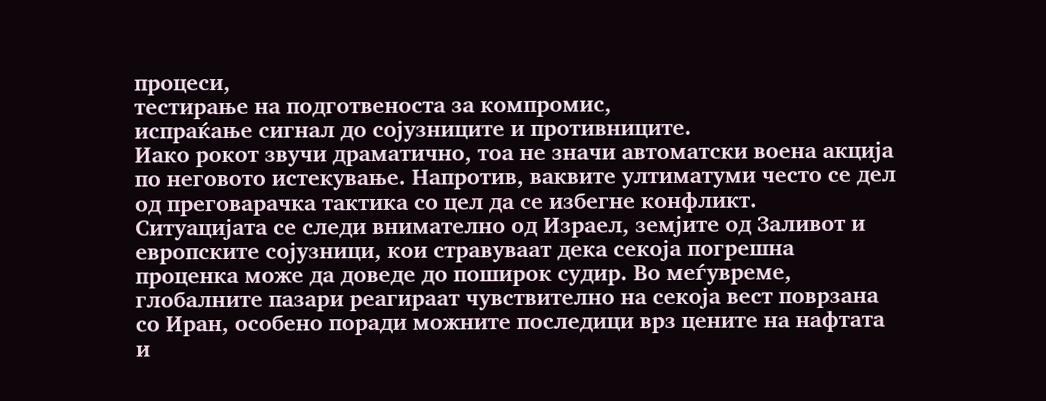процеси,
тестирање на подготвеноста за компромис,
испраќање сигнал до сојузниците и противниците.
Иако рокот звучи драматично, тоа не значи автоматски воена акција по неговото истекување. Напротив, ваквите ултиматуми често се дел од преговарачка тактика со цел да се избегне конфликт.
Ситуацијата се следи внимателно од Израел, земјите од Заливот и европските сојузници, кои стравуваат дека секоја погрешна проценка може да доведе до поширок судир. Во меѓувреме, глобалните пазари реагираат чувствително на секоја вест поврзана со Иран, особено поради можните последици врз цените на нафтата и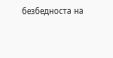безбедноста на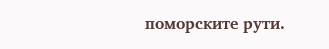поморските рути.